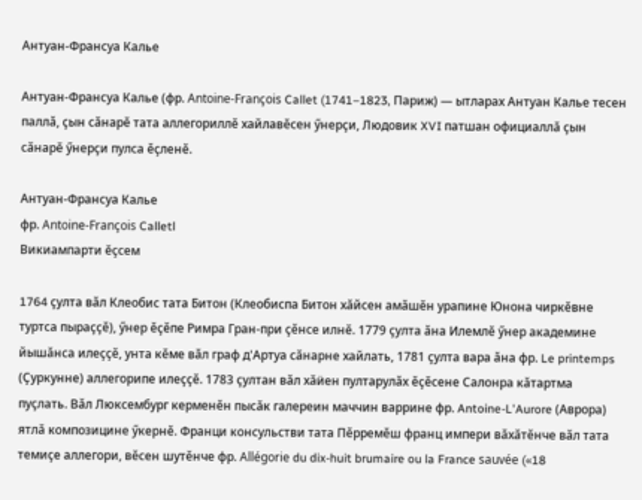Антуан-Франсуа Калье

Антуан-Франсуа Калье (фр. Antoine-François Callet (1741–1823, Париж) — ытларах Антуан Калье тесен паллӑ, ҫын сӑнарӗ тата аллегориллӗ хайлавӗсен ӳнерҫи, Людовик XVI патшан официаллӑ ҫын сӑнарӗ ӳнерҫи пулса ӗҫленӗ.

Антуан-Франсуа Калье
фр. Antoine-François Calletl
Викиампарти ĕçсем

1764 çулта вӑл Клеобис тата Битон (Клеобиспа Битон хӑйсен амӑшӗн урапине Юнона чиркӗвне туртса пыраҫҫӗ), ӳнер ӗҫӗпе Римра Гран-при ҫӗнсе илнӗ. 1779 çулта ӑна Илемлӗ ӳнер академине йышӑнса илеҫҫӗ, унта кӗме вӑл граф д'Артуа сӑнарне хайлать, 1781 çулта вара ӑна фр. Le printemps (Ҫуркунне) аллегорипе илеҫҫӗ. 1783 ҫултан вӑл хӑӥен пултарулӑх ӗҫӗсене Салонра кӑтартма пуҫлать. Вӑл Люксембург керменӗн пысӑк галереин маччин варрине фр. Antoine-L'Aurore (Аврора) ятлӑ композицине ӳкернӗ. Франци консульстви тата Пӗрремӗш франц импери вӑхӑтӗнче вӑл тата темиҫе аллегори, вӗсен шутӗнче фр. Allégorie du dix-huit brumaire ou la France sauvée («18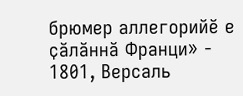брюмер аллегорийӗ е ҫӑлӑннӑ Франци» - 1801, Версаль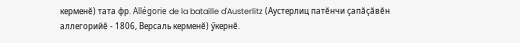керменӗ) тата фр. Allégorie de la bataille d'Austerlitz (Аустерлиц патӗнчи ҫапӑҫӑвӗн аллегорийӗ - 1806, Версаль керменӗ) ӳкернӗ.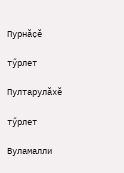Пурнӑҫӗ

тӳрлет

Пултарулӑхӗ

тӳрлет

Вуламалли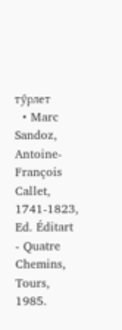тӳрлет
  • Marc Sandoz, Antoine-François Callet, 1741-1823, Ed. Éditart - Quatre Chemins, Tours, 1985.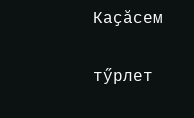Каҫӑсем

тӳрлет